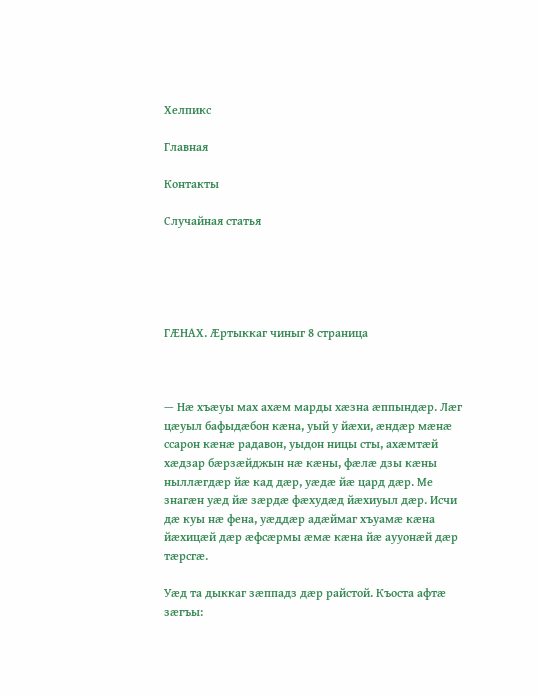Хелпикс

Главная

Контакты

Случайная статья





ГÆНАХ. Æртыккаг чиныг 8 страница



— Нæ хъæуы мах ахæм марды хæзна æппындæр. Лæг цæуыл бафыдæбон кæна, уый у йæхи, æндæр мæнæ ссарон кæнæ радавон, уыдон ницы сты, ахæмтæй хæдзар бæрзæйджын нæ кæны, фæлæ дзы кæны ныллæгдæр йæ кад дæр, уæдæ йæ цард дæр. Ме знагæн уæд йæ зæрдæ фæхудæд йæхиуыл дæр. Исчи дæ куы нæ фена, уæддæр адæймаг хъуамæ кæна йæхицæй дæр æфсæрмы æмæ кæна йæ аууонæй дæр тæрсгæ.

Уæд та дыккаг зæппадз дæр райстой. Къоста афтæ зæгъы: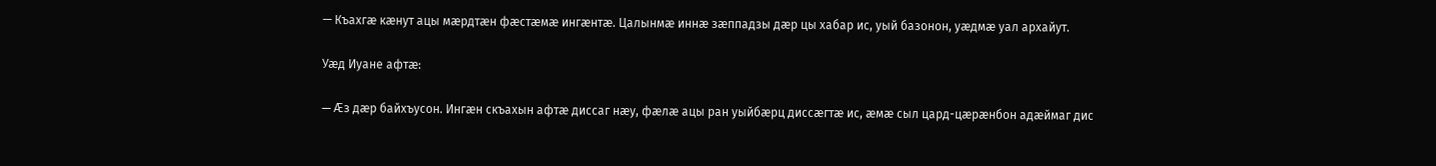— Къахгæ кæнут ацы мæрдтæн фæстæмæ ингæнтæ. Цалынмæ иннæ зæппадзы дæр цы хабар ис, уый базонон, уæдмæ уал архайут.

Уæд Иуане афтæ:

— Æз дæр байхъусон. Ингæн скъахын афтæ диссаг нæу, фæлæ ацы ран уыйбæрц диссæгтæ ис, æмæ сыл цард-цæрæнбон адæймаг дис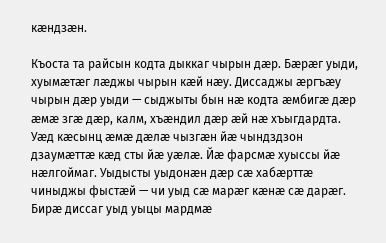кæндзæн.

Къоста та райсын кодта дыккаг чырын дæр. Бæрæг уыди, хуымæтæг лæджы чырын кæй нæу. Диссаджы æргъæу чырын дæр уыди — сыджыты бын нæ кодта æмбигæ дæр æмæ згæ дæр, калм, хъæндил дæр æй нæ хъыгдардта. Уæд кæсынц æмæ дæлæ чызгæн йæ чындздзон дзаумæттæ кæд сты йæ уæлæ. Йæ фарсмæ хуыссы йæ нæлгоймаг. Уыдысты уыдонæн дæр сæ хабæрттæ чиныджы фыстæй — чи уыд сæ марæг кæнæ сæ дарæг. Бирæ диссаг уыд уыцы мардмæ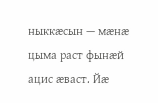ныккæсын — мæнæ цыма раст фынæй ацис æваст. Йæ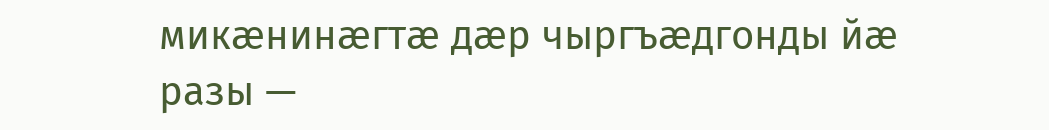микæнинæгтæ дæр чыргъæдгонды йæ разы —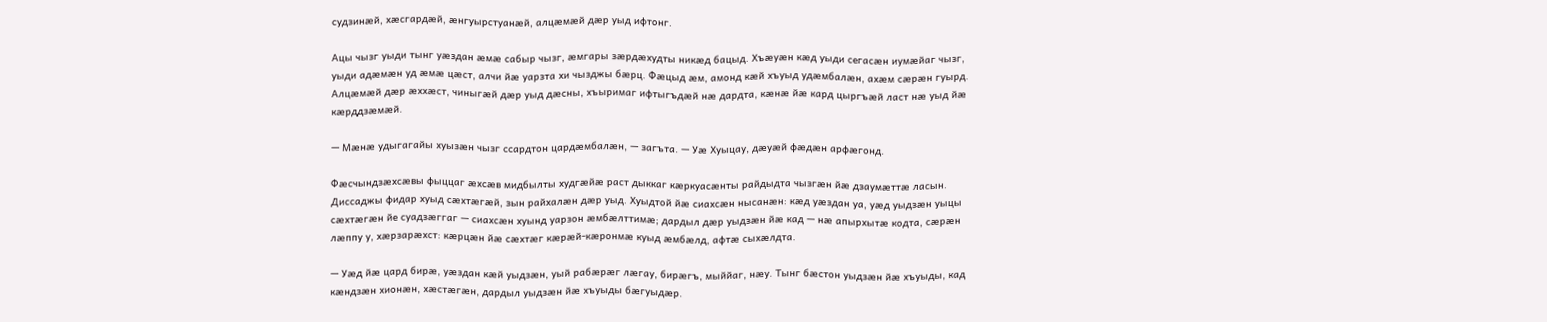судзинæй, хæсгардæй, æнгуырстуанæй, алцæмæй дæр уыд ифтонг.

Ацы чызг уыди тынг уæздан æмæ сабыр чызг, æмгары зæрдæхудты никæд бацыд. Хъæуæн кæд уыди сегасæн иумæйаг чызг, уыди адæмæн уд æмæ цæст, алчи йæ уарзта хи чызджы бæрц. Фæцыд æм, амонд кæй хъуыд удæмбалæн, ахæм сæрæн гуырд. Алцæмæй дæр æххæст, чиныгæй дæр уыд дæсны, хъыримаг ифтыгъдæй нæ дардта, кæнæ йæ кард цыргъæй ласт нæ уыд йæ кæрддзæмæй.

— Мæнæ удыгагайы хуызæн чызг ссардтон цардæмбалæн, — загъта. — Уæ Хуыцау, дæуæй фæдæн арфæгонд.

Фæсчындзæхсæвы фыццаг æхсæв мидбылты худгæйæ раст дыккаг кæркуасæнты райдыдта чызгæн йæ дзаумæттæ ласын. Диссаджы фидар хуыд сæхтæгæй, зын райхалæн дæр уыд. Хуыдтой йæ сиахсæн нысанæн: кæд уæздан уа, уæд уыдзæн уыцы сæхтæгæн йе суадзæггаг — сиахсæн хуынд уарзон æмбæлттимæ; дардыл дæр уыдзæн йæ кад — нæ апырхытæ кодта, сæрæн лæппу у, хæрзарæхст: кæрцæн йæ сæхтæг кæрæй-кæронмæ куыд æмбæлд, афтæ сыхæлдта.

— Уæд йæ цард бирæ, уæздан кæй уыдзæн, уый рабæрæг лæгау, бирæгъ, мыййаг, нæу. Тынг бæстон уыдзæн йæ хъуыды, кад кæндзæн хионæн, хæстæгæн, дардыл уыдзæн йæ хъуыды бæгуыдæр.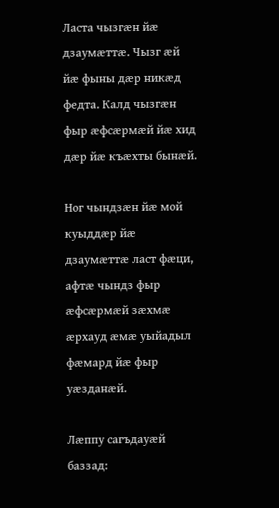Ласта чызгæн йæ дзаумæттæ. Чызг æй йæ фыны дæр никæд федта. Калд чызгæн фыр æфсæрмæй йæ хид дæр йæ къæхты бынæй.

Ног чындзæн йæ мой куыддæр йæ дзаумæттæ ласт фæци, афтæ чындз фыр æфсæрмæй зæхмæ æрхауд æмæ уыйадыл фæмард йæ фыр уæзданæй.

Лæппу сагъдауæй баззад: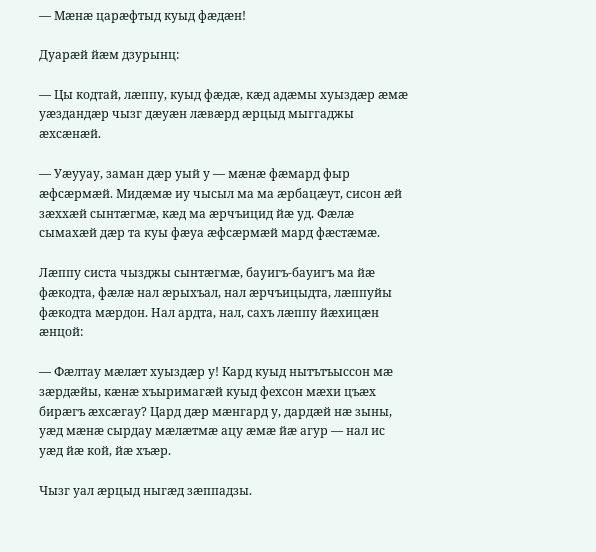— Мæнæ царæфтыд куыд фæдæн!

Дуарæй йæм дзурынц:

— Цы кодтай, лæппу, куыд фæдæ, кæд адæмы хуыздæр æмæ уæздандæр чызг дæуæн лæвæрд æрцыд мыггаджы æхсæнæй.

— Уæууау, заман дæр уый у — мæнæ фæмард фыр æфсæрмæй. Мидæмæ иу чысыл ма ма æрбацæут, сисон æй зæххæй сынтæгмæ, кæд ма æрчъицид йæ уд. Фæлæ сымахæй дæр та куы фæуа æфсæрмæй мард фæстæмæ.

Лæппу систа чызджы сынтæгмæ, бауигъ-бауигъ ма йæ фæкодта, фæлæ нал æрыхъал, нал æрчъицыдта, лæппуйы фæкодта мæрдон. Нал ардта, нал, сахъ лæппу йæхицæн æнцой:

— Фæлтау мæлæт хуыздæр у! Кард куыд нытътъыссон мæ зæрдæйы, кæнæ хъыримагæй куыд фехсон мæхи цъæх бирæгъ æхсæгау? Цард дæр мæнгард у, дардæй нæ зыны, уæд мæнæ сырдау мæлæтмæ ацу æмæ йæ агур — нал ис уæд йæ кой, йæ хъæр.

Чызг уал æрцыд ныгæд зæппадзы.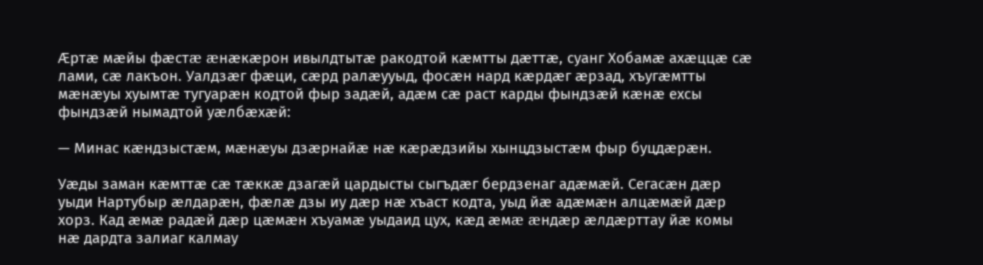Æртæ мæйы фæстæ æнæкæрон ивылдтытæ ракодтой кæмтты дæттæ, суанг Хобамæ ахæццæ сæ лами, сæ лакъон. Уалдзæг фæци, сæрд ралæууыд, фосæн нард кæрдæг æрзад, хъугæмтты мæнæуы хуымтæ тугуарæн кодтой фыр задæй, адæм сæ раст карды фындзæй кæнæ ехсы фындзæй нымадтой уæлбæхæй:

— Минас кæндзыстæм, мæнæуы дзæрнайæ нæ кæрæдзийы хынцдзыстæм фыр буцдæрæн.

Уæды заман кæмттæ сæ тæккæ дзагæй цардысты сыгъдæг бердзенаг адæмæй. Сегасæн дæр уыди Нартубыр æлдарæн, фæлæ дзы иу дæр нæ хъаст кодта, уыд йæ адæмæн алцæмæй дæр хорз. Кад æмæ радæй дæр цæмæн хъуамæ уыдаид цух, кæд æмæ æндæр æлдæрттау йæ комы нæ дардта залиаг калмау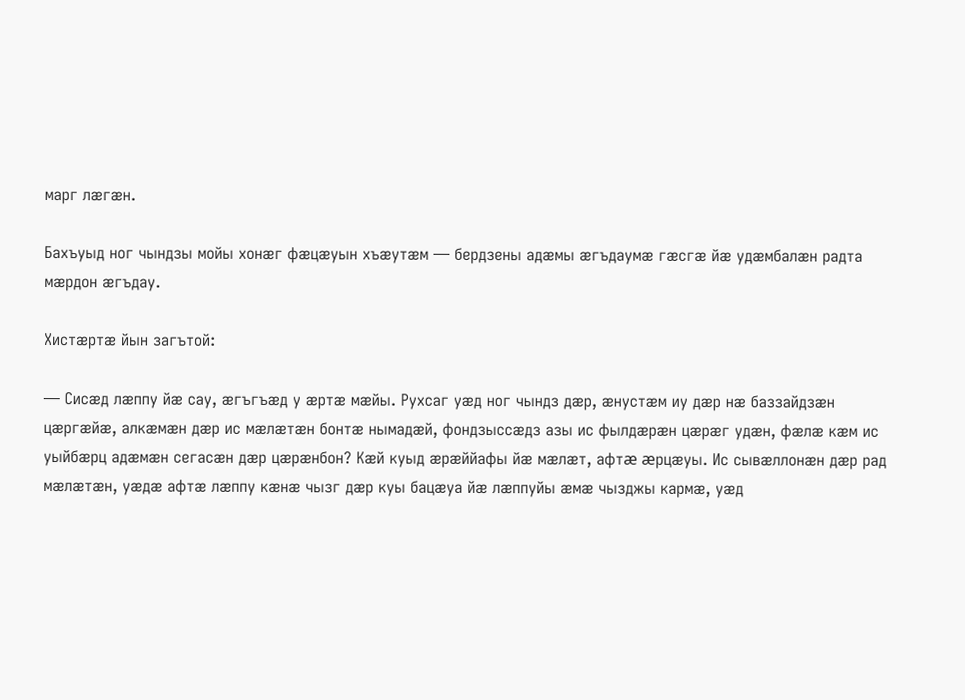марг лæгæн.

Бахъуыд ног чындзы мойы хонæг фæцæуын хъæутæм — бердзены адæмы æгъдаумæ гæсгæ йæ удæмбалæн радта мæрдон æгъдау.

Хистæртæ йын загътой:

— Сисæд лæппу йæ сау, æгъгъæд у æртæ мæйы. Рухсаг уæд ног чындз дæр, æнустæм иу дæр нæ баззайдзæн цæргæйæ, алкæмæн дæр ис мæлæтæн бонтæ нымадæй, фондзыссæдз азы ис фылдæрæн цæрæг удæн, фæлæ кæм ис уыйбæрц адæмæн сегасæн дæр цæрæнбон? Кæй куыд æрæййафы йæ мæлæт, афтæ æрцæуы. Ис сывæллонæн дæр рад мæлæтæн, уæдæ афтæ лæппу кæнæ чызг дæр куы бацæуа йæ лæппуйы æмæ чызджы кармæ, уæд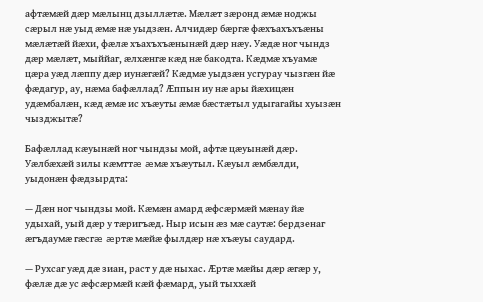афтæмæй дæр мæлынц дзыллæтæ. Мæлæт зæронд æмæ ноджы сæрыл нæ уыд æмæ нæ уыдзæн. Алчидæр бæргæ фæхъахъхъæны мæлæтæй йæхи, фæлæ хъахъхъæнынæй дæр нæу. Уæдæ ног чындз дæр мæлæт, мыййаг, æлхæнгæ кæд нæ бакодта. Кæдмæ хъуамæ цæра уæд лæппу дæр иунæгæй? Кæдмæ уыдзæн усгурау чызгæн йæ фæдагур, ау, нæма бафæллад? Æппын иу нæ ары йæхицæн удæмбалæн, кæд æмæ ис хъæуты æмæ бæстæтыл удыгагайы хуызæн чызджытæ?

Бафæллад кæуынæй ног чындзы мой, афтæ цæуынæй дæр. Уæлбæхæй зилы кæмттæ æмæ хъæутыл. Кæуыл æмбæлди, уыдонæн фæдзырдта:

— Дæн ног чындзы мой. Кæмæн амард æфсæрмæй мæнау йæ удыхай, уый дæр у тæригъæд. Ныр исын æз мæ саутæ: бердзенаг æгъдаумæ гæсгæ æртæ мæйæ фылдæр нæ хъæуы саудард.

— Рухсаг уæд дæ зиан, раст у дæ ныхас. Æртæ мæйы дæр æгæр у, фæлæ дæ ус æфсæрмæй кæй фæмард, уый тыххæй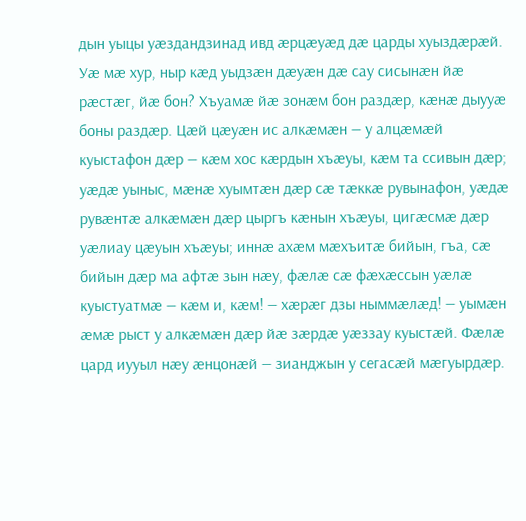дын уыцы уæздандзинад ивд æрцæуæд дæ царды хуыздæрæй. Уæ мæ хур, ныр кæд уыдзæн дæуæн дæ сау сисынæн йæ рæстæг, йæ бон? Хъуамæ йæ зонæм бон раздæр, кæнæ дыууæ боны раздæр. Цæй цæуæн ис алкæмæн — у алцæмæй куыстафон дæр — кæм хос кæрдын хъæуы, кæм та ссивын дæр; уæдæ уыныс, мæнæ хуымтæн дæр сæ тæккæ рувынафон, уæдæ рувæнтæ алкæмæн дæр цыргъ кæнын хъæуы, цигæсмæ дæр уæлиау цæуын хъæуы; иннæ ахæм мæхъитæ бийын, гъа, сæ бийын дæр ма афтæ зын нæу, фæлæ сæ фæхæссын уæлæ куыстуатмæ — кæм и, кæм! — хæрæг дзы ныммæлæд! — уымæн æмæ рыст у алкæмæн дæр йæ зæрдæ уæззау куыстæй. Фæлæ цард иууыл нæу æнцонæй — зианджын у сегасæй мæгуырдæр.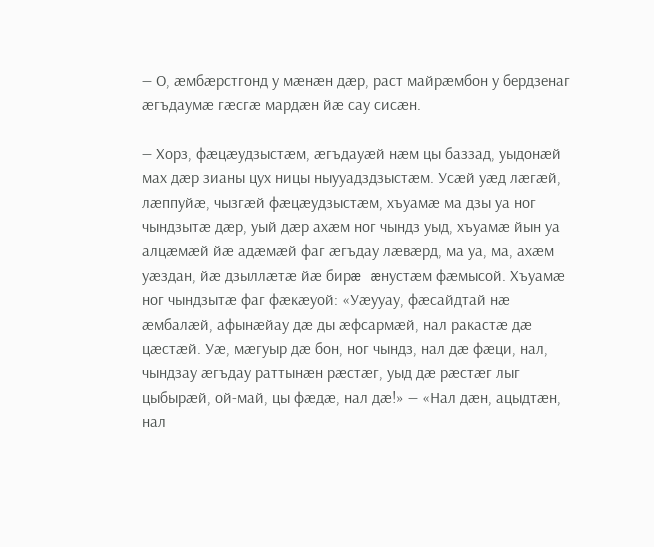— О, æмбæрстгонд у мæнæн дæр, раст майрæмбон у бердзенаг æгъдаумæ гæсгæ мардæн йæ сау сисæн.

— Хорз, фæцæудзыстæм, æгъдауæй нæм цы баззад, уыдонæй мах дæр зианы цух ницы ныууадздзыстæм. Усæй уæд лæгæй, лæппуйæ, чызгæй фæцæудзыстæм, хъуамæ ма дзы уа ног чындзытæ дæр, уый дæр ахæм ног чындз уыд, хъуамæ йын уа алцæмæй йæ адæмæй фаг æгъдау лæвæрд, ма уа, ма, ахæм уæздан, йæ дзыллæтæ йæ бирæ æнустæм фæмысой. Хъуамæ ног чындзытæ фаг фæкæуой: «Уæууау, фæсайдтай нæ æмбалæй, афынæйау дæ ды æфсармæй, нал ракастæ дæ цæстæй. Уæ, мæгуыр дæ бон, ног чындз, нал дæ фæци, нал, чындзау æгъдау раттынæн рæстæг, уыд дæ рæстæг лыг цыбырæй, ой-май, цы фæдæ, нал дæ!» — «Нал дæн, ацыдтæн, нал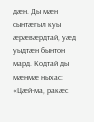дæн. Ды мæн сынтæгыл куы æрæвæрдтай, уæд уыдтæн бынтон мард. Кодтай ды мæнмæ ныхас: «Цæй-ма, ракæс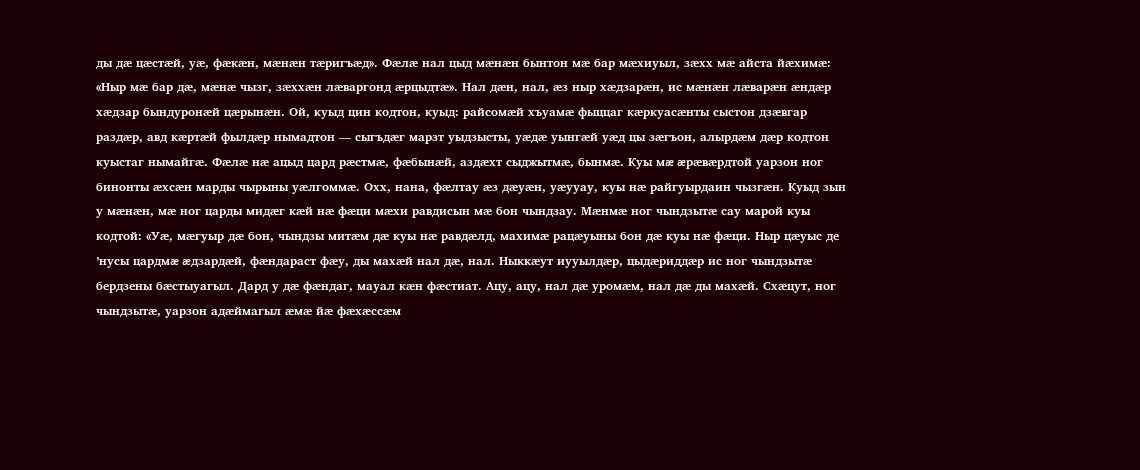ды дæ цæстæй, уæ, фæкæн, мæнæн тæригъæд». Фæлæ нал цыд мæнæн бынтон мæ бар мæхиуыл, зæхх мæ айста йæхимæ: «Ныр мæ бар дæ, мæнæ чызг, зæххæн лæваргонд æрцыдтæ». Нал дæн, нал, æз ныр хæдзарæн, ис мæнæн лæварæн æндæр хæдзар бындуронæй цæрынæн. Ой, куыд цин кодтон, куыд: райсомæй хъуамæ фыццаг кæркуасæнты сыстон дзæвгар раздæр, авд кæртæй фылдæр нымадтон — сыгъдæг марзт уыдзысты, уæдæ уынгæй уæд цы зæгъон, алырдæм дæр кодтон куыстаг нымайгæ. Фæлæ нæ ацыд цард рæстмæ, фæбынæй, аздæхт сыджытмæ, бынмæ. Куы мæ æрæвæрдтой уарзон ног бинонты æхсæн марды чырыны уæлгоммæ. Охх, нана, фæлтау æз дæуæн, уæууау, куы нæ райгуырдаин чызгæн. Куыд зын у мæнæн, мæ ног царды мидæг кæй нæ фæци мæхи равдисын мæ бон чындзау. Мæнмæ ног чындзытæ сау марой куы кодтой: «Уæ, мæгуыр дæ бон, чындзы митæм дæ куы нæ равдæлд, махимæ рацæуыны бон дæ куы нæ фæци. Ныр цæуыс де ’нусы цардмæ æдзардæй, фæндараст фæу, ды махæй нал дæ, нал. Ныккæут иууылдæр, цыдæриддæр ис ног чындзытæ бердзены бæстыуагыл. Дард у дæ фæндаг, мауал кæн фæстиат. Ацу, ацу, нал дæ уромæм, нал дæ ды махæй. Схæцут, ног чындзытæ, уарзон адæймагыл æмæ йæ фæхæссæм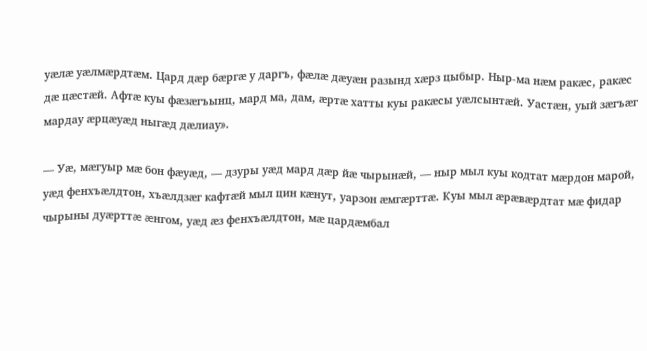уæлæ уæлмæрдтæм. Цард дæр бæргæ у даргъ, фæлæ дæуæн разынд хæрз цыбыр. Ныр-ма нæм ракæс, ракæс дæ цæстæй. Афтæ куы фæзæгъынц, мард ма, дам, æртæ хатты куы ракæсы уæлсынтæй. Уастæн, уый зæгъæг мардау æрцæуæд ныгæд дæлиау».

— Уæ, мæгуыр мæ бон фæуæд, — дзуры уæд мард дæр йæ чырынæй, — ныр мыл куы кодтат мæрдон марой, уæд фенхъæлдтон, хъæлдзæг кафтæй мыл цин кæнут, уарзон æмгæрттæ. Куы мыл æрæвæрдтат мæ фидар чырыны дуæрттæ æнгом, уæд æз фенхъæлдтон, мæ цардæмбал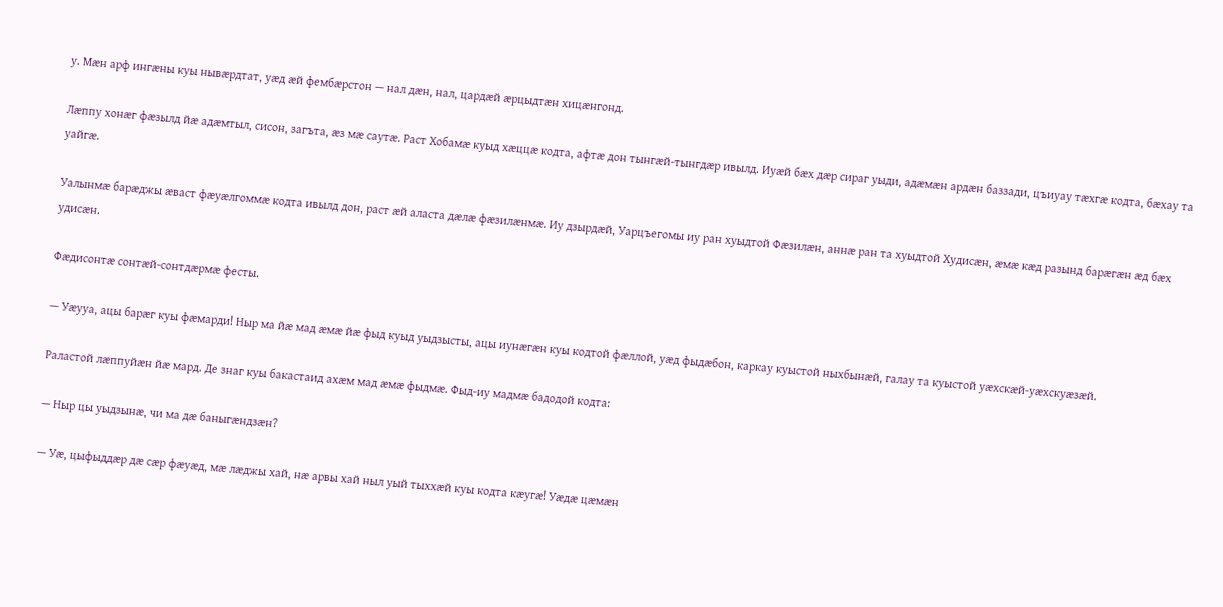у. Мæн арф ингæны куы нывæрдтат, уæд æй фембæрстон — нал дæн, нал, цардæй æрцыдтæн хицæнгонд.

Лæппу хонæг фæзылд йæ адæмтыл, сисон, загъта, æз мæ саутæ. Раст Хобамæ куыд хæццæ кодта, афтæ дон тынгæй-тынгдæр ивылд. Иуæй бæх дæр сираг уыди, адæмæн ардæн баззади, цъиуау тæхгæ кодта, бæхау та уайгæ.

Уалынмæ барæджы æваст фæуæлгоммæ кодта ивылд дон, раст æй аласта дæлæ фæзилæнмæ. Иу дзырдæй, Уарцъегомы иу ран хуыдтой Фæзилæн, аннæ ран та хуыдтой Худисæн, æмæ кæд разынд барæгæн æд бæх удисæн.

Фæдисонтæ сонтæй-сонтдæрмæ фесты.

— Уæууа, ацы барæг куы фæмарди! Ныр ма йæ мад æмæ йæ фыд куыд уыдзысты, ацы иунæгæн куы кодтой фæллой, уæд фыдæбон, каркау куыстой ныхбынæй, галау та куыстой уæхскæй-уæхскуæзæй.

Раластой лæппуйæн йæ мард. Де знаг куы бакастаид ахæм мад æмæ фыдмæ. Фыд-иу мадмæ бадодой кодта:

— Ныр цы уыдзынæ, чи ма дæ баныгæндзæн?

— Уæ, цыфыддæр дæ сæр фæуæд, мæ лæджы хай, нæ арвы хай ныл уый тыххæй куы кодта кæугæ! Уæдæ цæмæн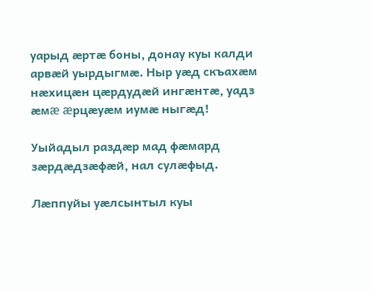уарыд æртæ боны, донау куы калди арвæй уырдыгмæ. Ныр уæд скъахæм нæхицæн цæрдудæй ингæнтæ, уадз æмæ æрцæуæм иумæ ныгæд!

Уыйадыл раздæр мад фæмард зæрдæдзæфæй, нал сулæфыд.

Лæппуйы уæлсынтыл куы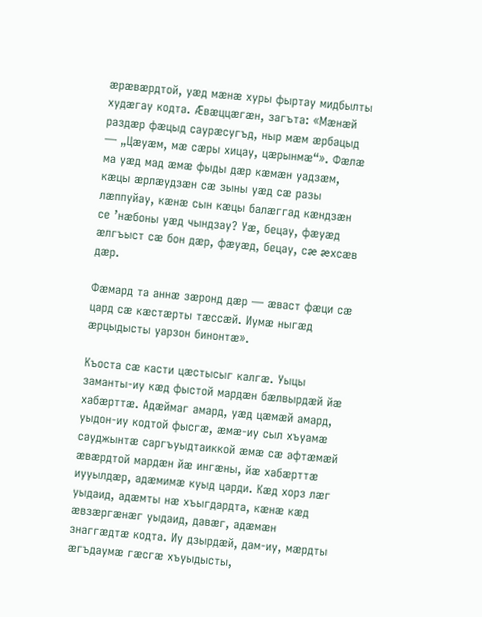æрæвæрдтой, уæд мæнæ хуры фыртау мидбылты худæгау кодта. Æвæццæгæн, загъта: «Мæнæй раздæр фæцыд саурæсугъд, ныр мæм æрбацыд — „Цæуæм, мæ сæры хицау, цæрынмæ“». Фæлæ ма уæд мад æмæ фыды дæр кæмæн уадзæм, кæцы æрлæудзæн сæ зыны уæд сæ разы лæппуйау, кæнæ сын кæцы балæггад кæндзæн се ’нæбоны уæд чындзау? Уæ, бецау, фæуæд æлгъыст сæ бон дæр, фæуæд, бецау, сæ æхсæв дæр.

Фæмард та аннæ зæронд дæр — æваст фæци сæ цард сæ кæстæрты тæссæй. Иумæ ныгæд æрцыдысты уарзон бинонтæ».

Къоста сæ касти цæстысыг калгæ. Уыцы заманты-иу кæд фыстой мардæн бæлвырдæй йæ хабæрттæ. Адæймаг амард, уæд цæмæй амард, уыдон-иу кодтой фысгæ, æмæ-иу сыл хъуамæ сауджынтæ саргъуыдтаиккой æмæ сæ афтæмæй æвæрдтой мардæн йæ ингæны, йæ хабæрттæ иууылдæр, адæмимæ куыд царди. Кæд хорз лæг уыдаид, адæмты нæ хъыгдардта, кæнæ кæд æвзæргæнæг уыдаид, давæг, адæмæн знаггæдтæ кодта. Иу дзырдæй, дам-иу, мæрдты æгъдаумæ гæсгæ хъуыдысты,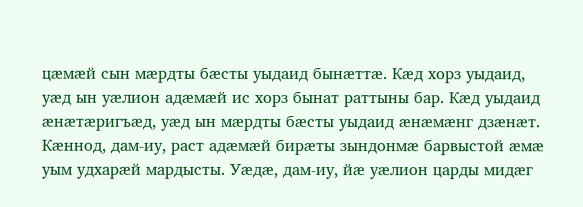цæмæй сын мæрдты бæсты уыдаид бынæттæ. Кæд хорз уыдаид, уæд ын уæлион адæмæй ис хорз бынат раттыны бар. Кæд уыдаид æнæтæригъæд, уæд ын мæрдты бæсты уыдаид æнæмæнг дзæнæт. Кæннод, дам-иу, раст адæмæй бирæты зындонмæ барвыстой æмæ уым удхарæй мардысты. Уæдæ, дам-иу, йæ уæлион царды мидæг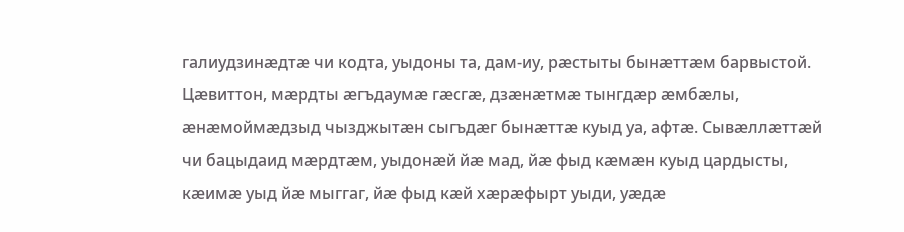галиудзинæдтæ чи кодта, уыдоны та, дам-иу, рæстыты бынæттæм барвыстой. Цæвиттон, мæрдты æгъдаумæ гæсгæ, дзæнæтмæ тынгдæр æмбæлы, æнæмоймæдзыд чызджытæн сыгъдæг бынæттæ куыд уа, афтæ. Сывæллæттæй чи бацыдаид мæрдтæм, уыдонæй йæ мад, йæ фыд кæмæн куыд цардысты, кæимæ уыд йæ мыггаг, йæ фыд кæй хæрæфырт уыди, уæдæ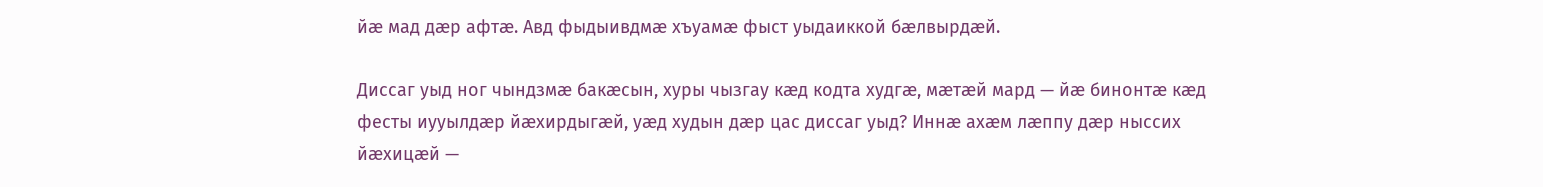йæ мад дæр афтæ. Авд фыдыивдмæ хъуамæ фыст уыдаиккой бæлвырдæй.

Диссаг уыд ног чындзмæ бакæсын, хуры чызгау кæд кодта худгæ, мæтæй мард — йæ бинонтæ кæд фесты иууылдæр йæхирдыгæй, уæд худын дæр цас диссаг уыд? Иннæ ахæм лæппу дæр ныссих йæхицæй —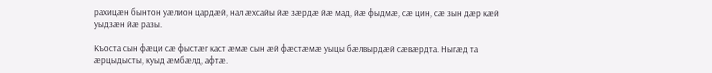рахицæн бынтон уæлион цардæй, нал æхсайы йæ зæрдæ йæ мад, йæ фыдмæ, сæ цин, сæ зын дæр кæй уыдзæн йæ разы.

Къоста сын фæци сæ фыстæг каст æмæ сын æй фæстæмæ уыцы бæлвырдæй сæвæрдта. Ныгæд та æрцыдысты, куыд æмбæлд, афтæ.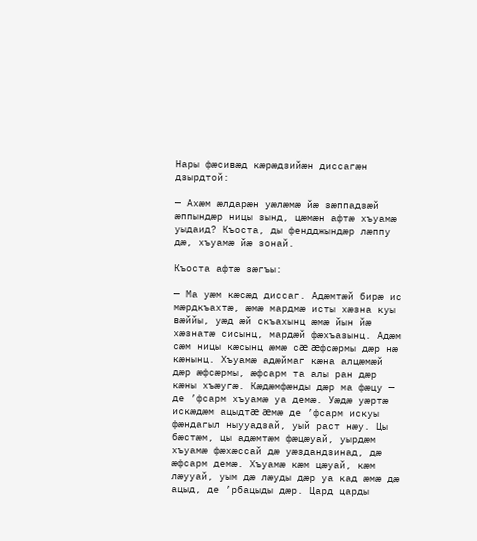Нары фæсивæд кæрæдзийæн диссагæн дзырдтой:

— Ахæм æлдарæн уæлæмæ йæ зæппадзæй æппындæр ницы зынд, цæмæн афтæ хъуамæ уыдаид? Къоста, ды фендджындæр лæппу дæ, хъуамæ йæ зонай.

Къоста афтæ зæгъы:

— Ма уæм кæсæд диссаг. Адæмтæй бирæ ис мæрдкъахтæ, æмæ мардмæ исты хæзна куы вæййы, уæд æй скъахынц æмæ йын йæ хæзнатæ сисынц, мардæй фæхъазынц. Адæм сæм ницы кæсынц æмæ сæ æфсæрмы дæр нæ кæнынц. Хъуамæ адæймаг кæна алцæмæй дæр æфсæрмы, æфсарм та алы ран дæр кæны хъæугæ. Кæдæмфæнды дæр ма фæцу — де ’фсарм хъуамæ уа демæ. Уæдæ уæртæ искæдæм ацыдтæ æмæ де ’фсарм искуы фæндагыл ныууадзай, уый раст нæу. Цы бæстæм, цы адæмтæм фæцæуай, уырдæм хъуамæ фæхæссай дæ уæздандзинад, дæ æфсарм демæ. Хъуамæ кæм цæуай, кæм лæууай, уым дæ лæуды дæр уа кад æмæ дæ ацыд, де ’рбацыды дæр. Цард царды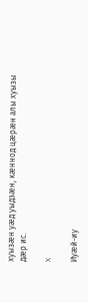хуызæн уæд уыдзæн, кæннод цæрæн алы хуызы дæр ис.

X

Иуæй-иу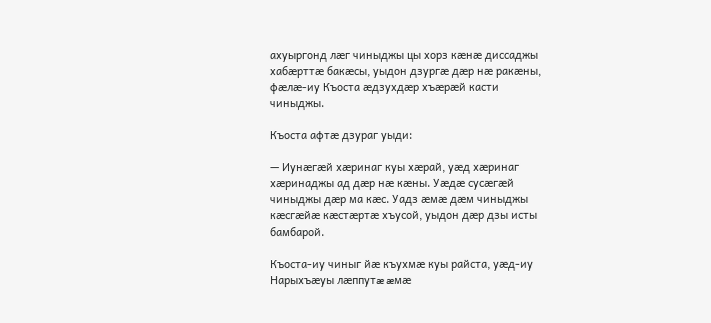ахуыргонд лæг чиныджы цы хорз кæнæ диссаджы хабæрттæ бакæсы, уыдон дзургæ дæр нæ ракæны, фæлæ-иу Къоста æдзухдæр хъæрæй касти чиныджы.

Къоста афтæ дзураг уыди:

— Иунæгæй хæринаг куы хæрай, уæд хæринаг хæринаджы ад дæр нæ кæны. Уæдæ сусæгæй чиныджы дæр ма кæс. Уадз æмæ дæм чиныджы кæсгæйæ кæстæртæ хъусой, уыдон дæр дзы исты бамбарой.

Къоста-иу чиныг йæ къухмæ куы райста, уæд-иу Нарыхъæуы лæппутæ æмæ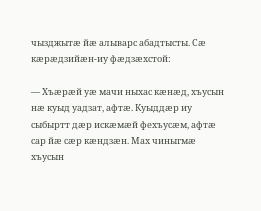чызджытæ йæ алыварс абадтысты. Сæ кæрæдзийæн-иу фæдзæхстой:

— Хъæрæй уæ мачи ныхас кæнæд, хъусын нæ куыд уадзат, афтæ. Куыддæр иу сыбыртт дæр искæмæй фехъусæм, афтæ сар йæ сæр кæндзæн. Мах чиныгмæ хъусын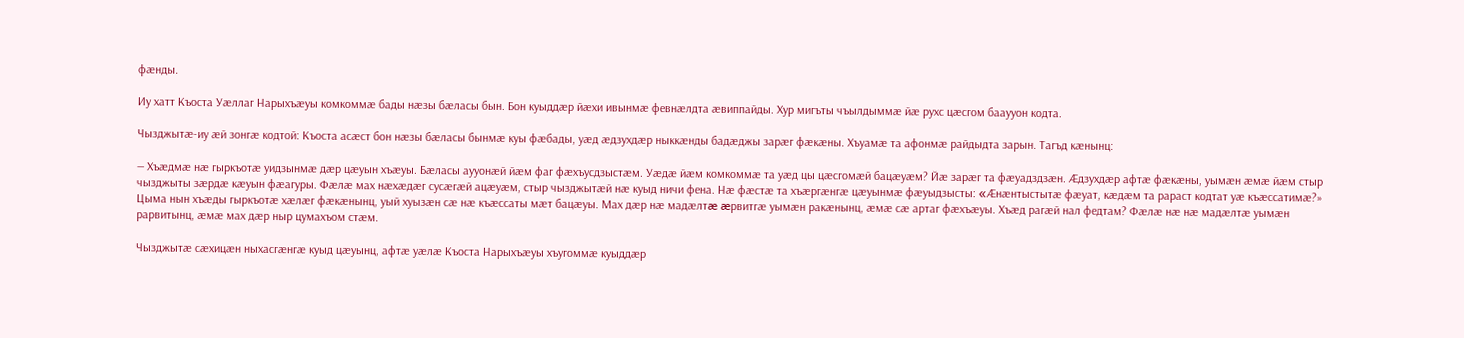фæнды.

Иу хатт Къоста Уæллаг Нарыхъæуы комкоммæ бады нæзы бæласы бын. Бон куыддæр йæхи ивынмæ февнæлдта æвиппайды. Хур мигъты чъылдыммæ йæ рухс цæсгом бааууон кодта.

Чызджытæ-иу æй зонгæ кодтой: Къоста асæст бон нæзы бæласы бынмæ куы фæбады, уæд æдзухдæр ныккæнды бадæджы зарæг фæкæны. Хъуамæ та афонмæ райдыдта зарын. Тагъд кæнынц:

— Хъæдмæ нæ гыркъотæ уидзынмæ дæр цæуын хъæуы. Бæласы аууонæй йæм фаг фæхъусдзыстæм. Уæдæ йæм комкоммæ та уæд цы цæсгомæй бацæуæм? Йæ зарæг та фæуадздзæн. Æдзухдæр афтæ фæкæны, уымæн æмæ йæм стыр чызджыты зæрдæ кæуын фæагуры. Фæлæ мах нæхæдæг сусæгæй ацæуæм, стыр чызджытæй нæ куыд ничи фена. Нæ фæстæ та хъæргæнгæ цæуынмæ фæуыдзысты: «Æнæнтыстытæ фæуат, кæдæм та рараст кодтат уæ къæссатимæ?» Цыма нын хъæды гыркъотæ хæлæг фæкæнынц, уый хуызæн сæ нæ къæссаты мæт бацæуы. Мах дæр нæ мадæлтæ æрвитгæ уымæн ракæнынц, æмæ сæ артаг фæхъæуы. Хъæд рагæй нал федтам? Фæлæ нæ нæ мадæлтæ уымæн рарвитынц, æмæ мах дæр ныр цумахъом стæм.

Чызджытæ сæхицæн ныхасгæнгæ куыд цæуынц, афтæ уæлæ Къоста Нарыхъæуы хъугоммæ куыддæр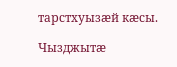тарстхуызæй кæсы.

Чызджытæ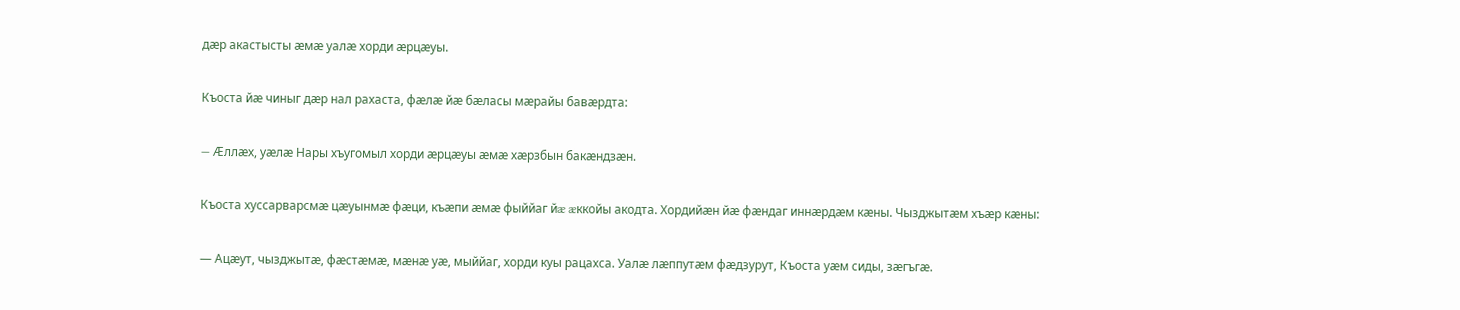дæр акастысты æмæ уалæ хорди æрцæуы.

Къоста йæ чиныг дæр нал рахаста, фæлæ йæ бæласы мæрайы бавæрдта:

— Æллæх, уæлæ Нары хъугомыл хорди æрцæуы æмæ хæрзбын бакæндзæн.

Къоста хуссарварсмæ цæуынмæ фæци, къæпи æмæ фыййаг йæ æккойы акодта. Хордийæн йæ фæндаг иннæрдæм кæны. Чызджытæм хъæр кæны:

— Ацæут, чызджытæ, фæстæмæ, мæнæ уæ, мыййаг, хорди куы рацахса. Уалæ лæппутæм фæдзурут, Къоста уæм сиды, зæгъгæ.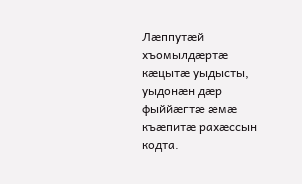Лæппутæй хъомылдæртæ кæцытæ уыдысты, уыдонæн дæр фыййæгтæ æмæ къæпитæ рахæссын кодта.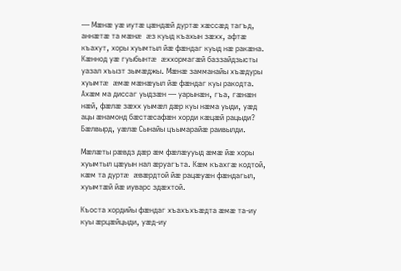— Мæнæ уæ иутæ цæндæй дуртæ хæссæд тагъд, аннæтæ та мæнæ æз куыд къахын зæхх, афтæ къахут, хоры хуымтыл йæ фæндаг куыд нæ ракæна. Кæннод уæ гуыбынтæ æххормагæй баззайдзысты уазал хъызт зымæджы. Мæнæ замманайы хъæдуры хуымтæ æмæ мæнæуыл йæ фæндаг куы ракодта. Ахæм ма диссаг уыдзæн — уарынæн, гъа, гæнæн нæй, фæлæ зæхх уымæл дæр куы нæма уыди, уæд ацы æнамонд бæстæсафæн хорди кæцæй рацыди? Бæлвырд, уæлæ Сынайы цъымарайæ раивылди.

Мæлæты рæвдз дæр æм фæлæууыд æмæ йæ хоры хуымтыл цæуын нал æруагъта. Кæм къахгæ кодтой, кæм та дуртæ æвæрдтой йæ рацæуæн фæндагыл, хуымтæй йæ иуварс здæхтой.

Къоста хордийы фæндаг хъахъхъæдта æмæ та-иу куы æрцæйцыди, уæд-иу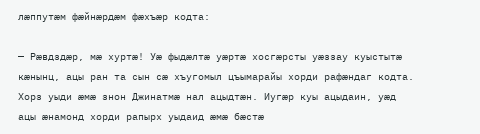лæппутæм фæйнæрдæм фæхъæр кодта:

— Рæвдздæр, мæ хуртæ! Уæ фыдæлтæ уæртæ хосгæрсты уæззау куыстытæ кæнынц, ацы ран та сын сæ хъугомыл цъымарайы хорди рафæндаг кодта. Хорз уыди æмæ знон Джинатмæ нал ацыдтæн. Иугæр куы ацыдаин, уæд ацы æнамонд хорди рапырх уыдаид æмæ бæстæ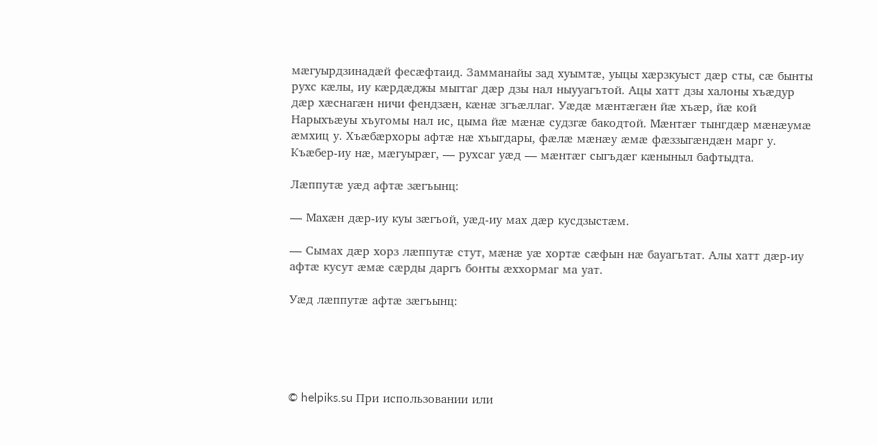мæгуырдзинадæй фесæфтаид. Замманайы зад хуымтæ, уыцы хæрзкуыст дæр сты, сæ бынты рухс кæлы, иу кæрдæджы мыггаг дæр дзы нал ныууагътой. Ацы хатт дзы халоны хъæдур дæр хæснагæн ничи фендзæн, кæнæ згъæллаг. Уæдæ мæнтæгæн йæ хъæр, йæ кой Нарыхъæуы хъугомы нал ис, цыма йæ мæнæ судзгæ бакодтой. Мæнтæг тынгдæр мæнæумæ æмхиц у. Хъæбæрхоры афтæ нæ хъыгдары, фæлæ мæнæу æмæ фæззыгæндæн марг у. Къæбер-иу нæ, мæгуырæг, — рухсаг уæд — мæнтæг сыгъдæг кæныныл бафтыдта.

Лæппутæ уæд афтæ зæгъынц:

— Махæн дæр-иу куы зæгъой, уæд-иу мах дæр кусдзыстæм.

— Сымах дæр хорз лæппутæ стут, мæнæ уæ хортæ сæфын нæ бауагътат. Алы хатт дæр-иу афтæ кусут æмæ сæрды даргъ бонты æххормаг ма уат.

Уæд лæппутæ афтæ зæгъынц:





© helpiks.su При использовании или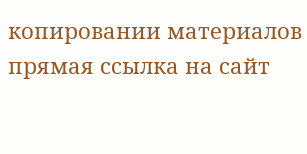копировании материалов прямая ссылка на сайт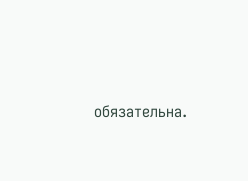обязательна.